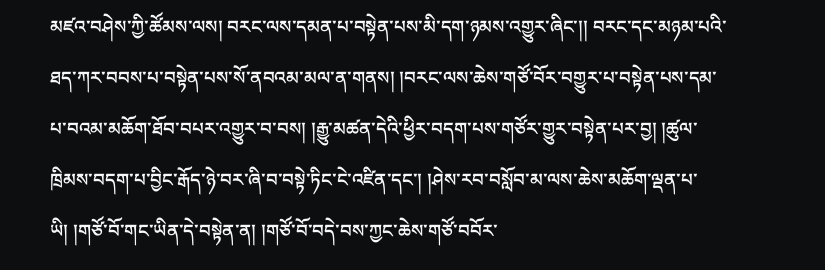མཛའ་བཤེས་ཀྱི་ཚོམས་ལས། བརང་ལས་དམན་པ་བསྟེན་པས་མི་དག་ཉམས་འགྱུར་ཞིང་།། བརང་དང་མཉམ་པའི་ཐད་ཀར་བབས་པ་བསྟེན་པས་སོ་ནབའམ་མལ་ན་གནས། །བརང་ལས་ཆེས་གཙོ་བོར་བགྱུར་པ་བསྟེན་པས་དམ་པ་བའམ་མཆོག་ཐོབ་བཔར་འགྱུར་བ་བས། །རྒྱུ་མཚན་དེའི་ཕྱིར་བདག་པས་གཙོར་གྱུར་བསྟེན་པར་བྱ། །ཚུལ་ཁྲིམས་བདག་པ་བྱིང་རྒོད་ཉེ་བར་ཞི་བ་བསྟེ་ཏིང་ངེ་འཛིན་དང་། །ཤེས་རབ་བསློབ་མ་ལས་ཆེས་མཆོག་ལྡན་པ་ཡི། །གཙོ་བོ་གང་ཡིན་དེ་བསྟེན་ན། །གཙོ་བོ་བདེ་བས་ཀྱང་ཆེས་གཙོ་བབོར་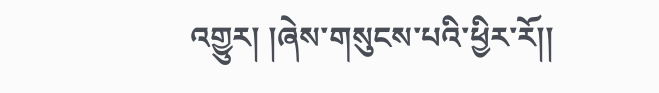འགྱུར། །ཞེས་གསུངས་པའི་ཕྱིར་རོ།།